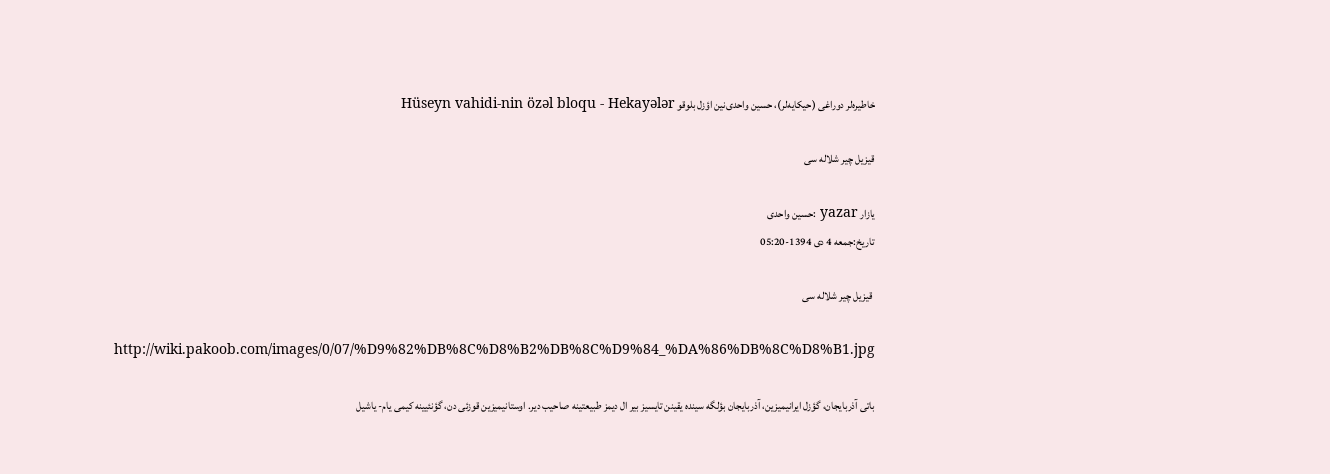خاطیره‌لر دوراغی (حیکایه‌لر)، حسین واحدی‌نین اؤزل بلوقو Hüseyn vahidi-nin özəl bloqu - Hekayələr

قیزیل چیر شلاله سی

یازار yazar :حسین واحدى
تاریخ:جمعه 4 دی 1394-05:20

 قیزیل چیر شلاله سی

http://wiki.pakoob.com/images/0/07/%D9%82%DB%8C%D8%B2%DB%8C%D9%84_%DA%86%DB%8C%D8%B1.jpg

باتی آذربایجان، گؤزل ایرانیمیزین، آذربایجان بؤلگه سینده یقینن تایسیز بیر ال دیمز طبیعتینه صاحیب دیر. اوستانیمیزین قوزئی دن، گؤنئیینه كیمی یام- یاشیل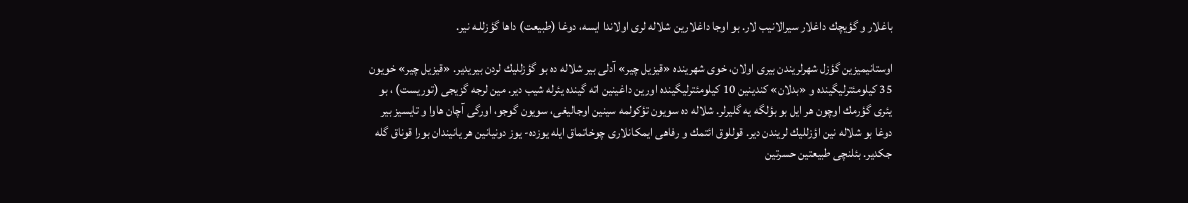باغلار و گؤیچك داغلار سیرالانیب لار. بو اوجا داغلارین شلاله لری اولاندا ایسه، دوغا (طبیعت) داها گؤزللـه نیر.

اوستانیمیزین گؤزل شهرلریندن بیری اولان، خوی شهرینده «قیزیل چیر» آدلی بیر شلاله ده بو گؤزللیك لردن بیریدیر. «قیزیل چیر» خویون 35 كیلومئترلیگینده و «بدلان» كندینین 10 كیلومئترلیگینده اورین داغینین اته گینده یئرله شیب دیر. مین لرجه گزیجی (توریست) ، بو یئری گؤرمك اوچون هر ایل بو بؤلگه یه گلیرلر. شلاله ده سویون تؤكولمه سینین اوجالیغی، سویون گوجو، اورگی آچان هاوا و تایسیز بیر دوغا بو شلاله نین اؤزللیك لریندن دیر. قوللوق ائتمك و رفاهی ایمكانلاری چوخاتماق ایله یوزده- یوز دونیانین هر یانیندان بورا قوناق گله جكدیر. بئلنچی طبیعتین حسرتین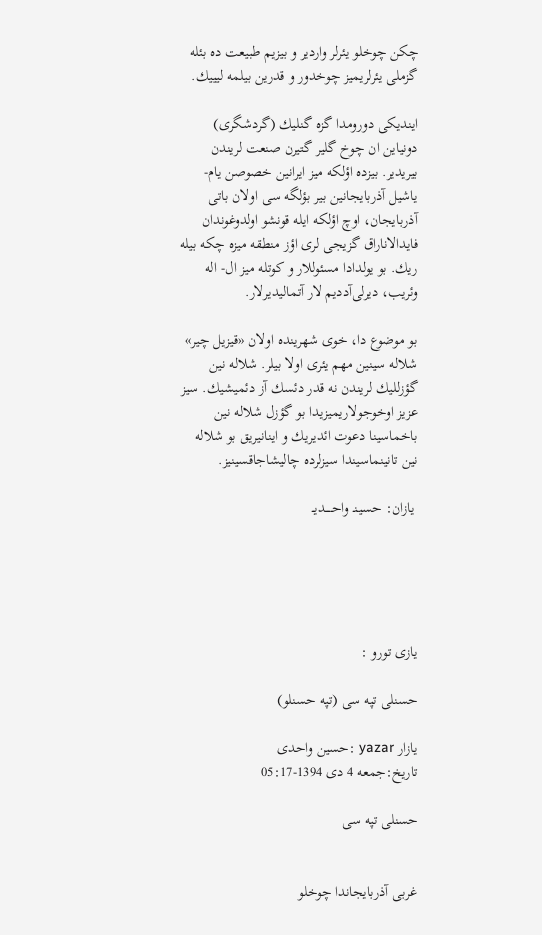چكن چوخلو یئرلر واردیر و بیزیم طبیعت ده بئله گزملی یئرلریمیز چوخدور و قدرین بیلمه لیییك.

ایندیكی دورومدا گزه گنلیك (گردشگری) دونیاین ان چوخ گلیر گتیرن صنعت لریندن بیریدیر. بیزده اؤلكه میز ایرانین خصوصن یام- یاشیل آذربایجانین بیر بؤلگه سی اولان باتی آذربایجان، اوچ اؤلكه ایله قونشو اولدوغوندان فایدالاناراق گزیجی لری اؤز منطقه میزه چكه بیله ریك. بو یولدادا مسئوللار و كوتله میز ال- اله وئریب، دیرلی‌آددیم لار آتمالیدیرلار.

بو موضوع دا، خوی شهرینده اولان «قیزیل چیر» شلاله سینین مهم یئری اولا بیلر. شلاله نین گؤزللیك لریندن نه قدر دئسك آز دئمیشیك. سیز عزیز اوخوجولاریمیزیدا بو گؤزل شلاله نین باخماسینا دعوت ائدیریك و اینانیریق بو شلاله نین تانینماسیندا سیزلرده چالیشاجاقسینیز.

 یازان: حسیـنـ واحـــــدیــ





یازی تورو :

حسنلی تپه سی (تپه حسنلو)

یازار yazar :حسین واحدى
تاریخ:جمعه 4 دی 1394-05:17

حسنلی تپه سی


غربی آذربایجاندا چوخلو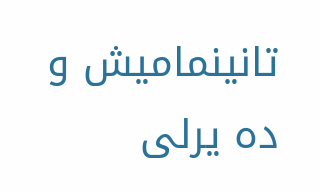تانینمامیش و ده یرلی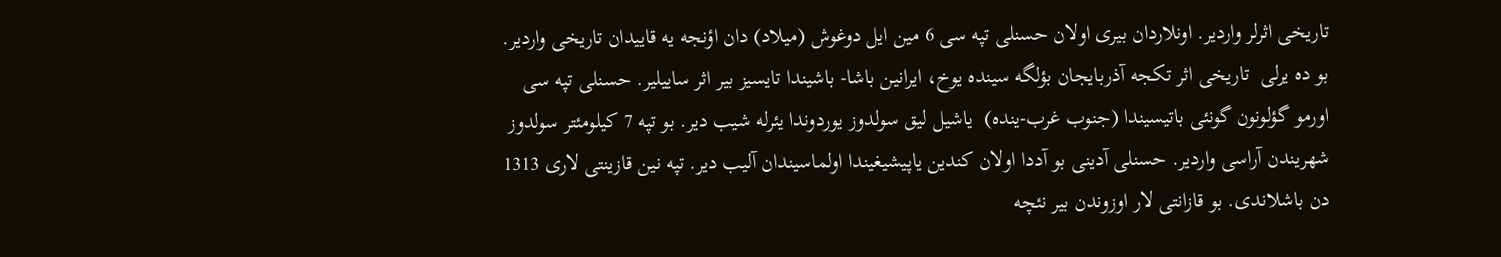تاریخی اثرلر واردیر. اونلاردان بیری اولان حسنلی تپه سی 6 مین ایل دوغوش (میلاد) دان اؤنجه یه قاییدان تاریخی واردیر. بو ده یرلی  تاریخی اثر تكجه آذربایجان بؤلگه سینده یوخ، ایرانین باشا- باشیندا تایسیز بیر اثر ساییلیر. حسنلی تپه سی اورمو گؤلونون گونئی باتیسیندا (جنوب غرب-ینده)  یاشیل لیق سولدوز یوردوندا یئرله شیب دیر. بو تپه 7 كیلومئتر سولدوز شهریندن آراسی واردیر. حسنلی آدینی بو آددا اولان كندین یاپیشیغیندا اولماسیندان آلیب دیر. تپه نین قازینتی لاری 1313 دن باشلاندی. بو قازانتی لار اوزوندن بیر نئچه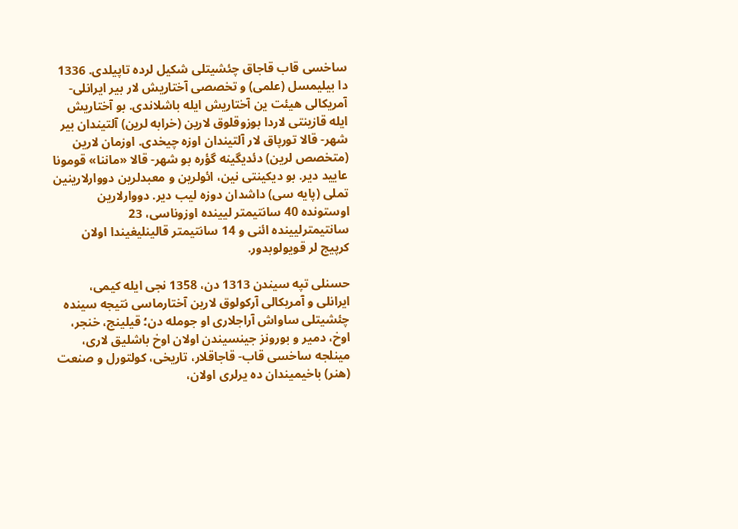ساخسی قاب قاجاق چئشیتلی شكیل لرده تاپیلدی. 1336 دا بیلیمسل (علمی) و تخصصی آختاریش لار بیر ایرانلی- آمریكالی هیئت ین آختاریش ایله باشلاندی. بو آختاریش ایله قازینتی لاردا بوزوقلوق لارین (خرابه لرین) آلتیندان بیر شهر- قالا تورپاق لار آلتیندان اوزه چیخدی. اوزمان لارین (متخصص لرین) دئدیگینه گؤره بو شهر- قالا «ماننا» قومونا عایید دیر. بو دیكینتی نین، ائولرین و معبدلرین دووارلارینین تملی (پایه سی) داشدان دوزه لیب دیر. دووارلارین اوستونده 40 سانتیمتر لیینده اوزوناسی، 23 سانتیمترلیینده ائنی و 14 سانتیمتر قالینلیغیندا اولان كرپیج لر قویولوبدور.

حسنلی تپه سیندن 1313 دن، 1358 نجی ایله كیمی، ایرانلی و آمریكالی آركولوق لارین آختارماسی نتیجه سینده چئشیتلی ساواش آراجلاری او جومله دن؛ قیلینج، خنجر، اوخ، دمیر و بورونز جینسیندن اولان اوخ باشلیق لاری، مینلجه ساخسی قاب- قاجاقلار، تاریخی، كولتورل و صنعت (هنر) باخیمیندان ده یرلری اولان،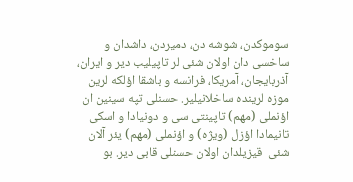سوموكدن، شوشه دن، دمیردن، داشدان و ساخسی دان اولان شئی لر تاپیلیب دیر و ایران، آذربایجان، آمریكا، فرانسه و باشقا اؤلكه لرین موزه لرینده ساخلانیلیر. حسنلی تپه سینین ان اؤنملی (مهم) تاپینتی سی و دونیادا و اسكی تانیمادا اؤزل (ویژه) و اؤنملی (مهم) یئر آلان شئی  قیزیلدان اولان حسنلی قابی دیر. بو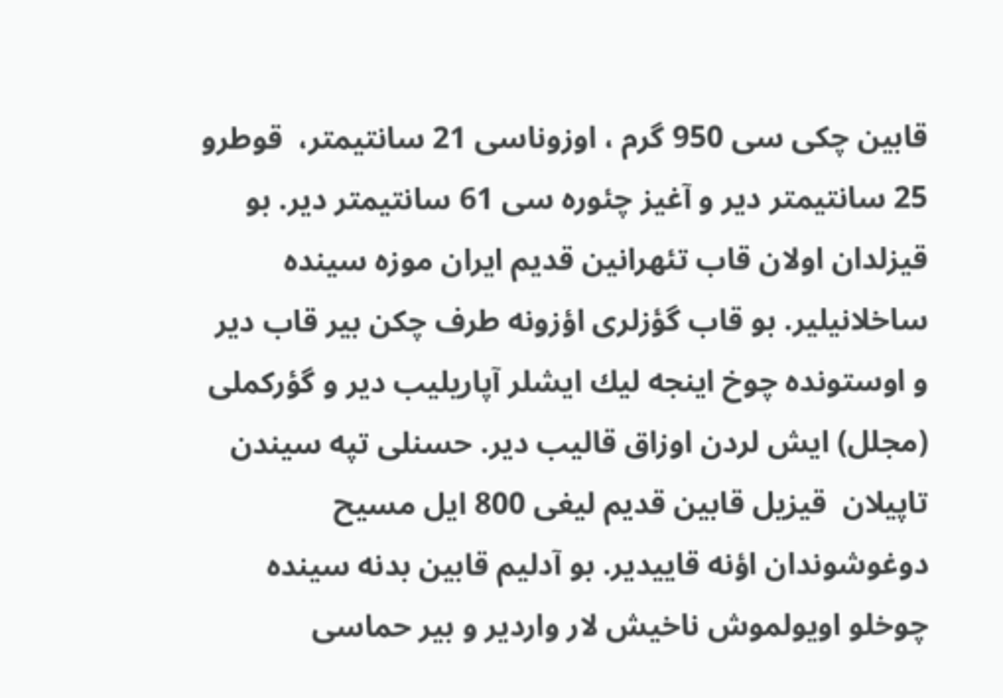قابین چكی سی 950 گرم ، اوزوناسی 21 سانتیمتر،  قوطرو 25 سانتیمتر دیر و آغیز چئوره سی 61 سانتیمتر دیر. بو قیزلدان اولان قاب تئهرانین قدیم ایران موزه سینده ساخلانیلیر. بو قاب گؤزلری اؤزونه طرف چكن بیر قاب دیر و اوستونده چوخ اینجه لیك ایشلر آپاریلیب دیر و گؤركملی (مجلل) ایش لردن اوزاق قالیب دیر. حسنلی تپه سیندن تاپیلان  قیزیل قابین قدیم لیغی 800 ایل مسیح دوغوشوندان اؤنه قاییدیر. بو آدلیم قابین بدنه سینده چوخلو اویولموش ناخیش لار واردیر و بیر حماسی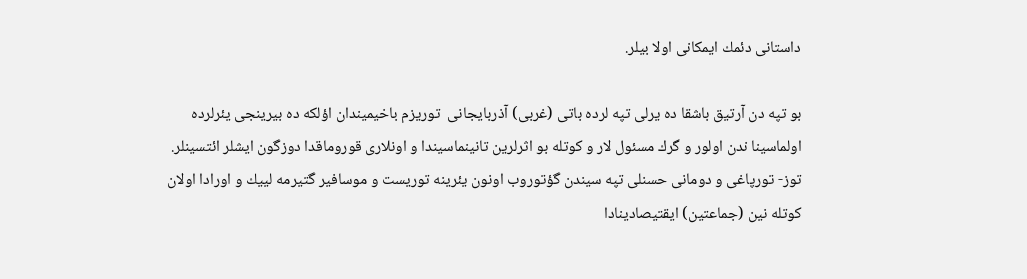داستانی دئمك ایمكانی اولا بیلر.

بو تپه دن آرتیق باشقا ده یرلی تپه لرده باتی (غربی) آذربایجانی  توریزم باخیمیندان اؤلكه ده بیرینجی یئرلرده اولماسینا ندن اولور و گرك مسئول لار و كوتله بو اثرلرین تانینماسیندا و اونلاری قوروماقدا دوزگون ایشلر ائتسینلر. توز- تورپاغی و دومانی حسنلی تپه سیندن گؤتوروب اونون یئرینه توریست و موسافیر گتیرمه لییك و اورادا اولان كوتله نین (جماعتین) ایقتیصادینادا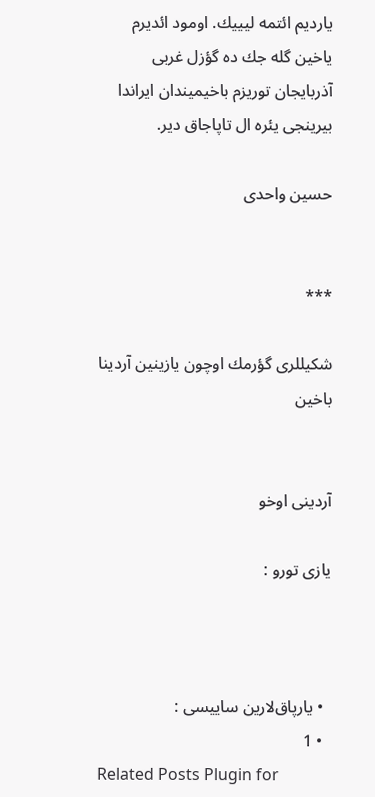یاردیم ائتمه لیییك. اومود ائدیرم یاخین گله جك ده گؤزل غربی آذربایجان توریزم باخیمیندان ایراندا بیرینجی یئره ال تاپاجاق دیر.

حسین واحدی


***

شكیللری گؤرمك اوچون یازینین آردینا باخین


آردینی اوخو

یازی تورو :



  • یارپاق‌لارین ساییسی :
  • 1
Related Posts Plugin for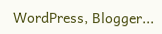WordPress, Blogger...